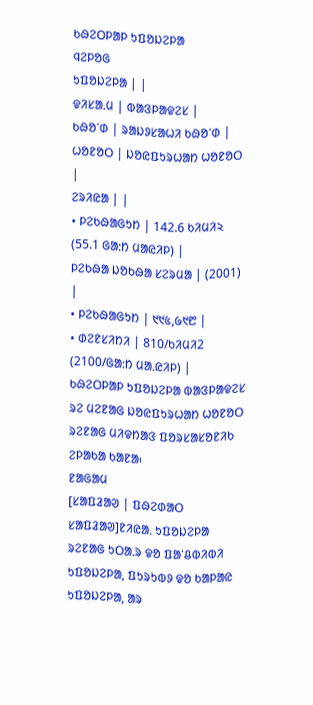ᱠᱷᱮᱛᱞᱟᱞ ᱩᱯᱚᱡᱮᱞᱟ
ᱧᱮᱞᱚᱜ
ᱩᱯᱚᱡᱮᱞᱟ | |
ᱫᱤᱥᱟᱹᱢ | ᱵᱟᱝᱞᱟᱫᱮᱥ |
ᱠᱷᱚᱸᱰ | ᱨᱟᱡᱽᱥᱟᱦᱤ ᱠᱷᱚᱸᱰ |
ᱦᱚᱱᱚᱛ | ᱡᱚᱭᱯᱩᱨᱦᱟᱴ ᱦᱚᱱᱚᱛ |
ᱮᱨᱤᱭᱟ | |
• ᱞᱮᱠᱷᱟᱜᱩᱴ | 142.6 ᱠᱤᱢᱤ২ (55.1 ᱜᱟᱺᱴ ᱢᱟᱭᱤᱞ) |
ᱞᱮᱠᱷᱟ ᱡᱚᱠᱷᱟ ᱥᱮᱨᱢᱟ | (2001) |
• ᱞᱮᱠᱷᱟᱜᱩᱴ | ᱑᱑᱕,᱙᱑᱘ |
• ᱰᱮᱱᱥᱤᱴᱤ | 810/ᱠᱤᱢᱤ2 (2100/ᱜᱟᱺᱴ ᱢᱟᱹᱭᱤᱞ) |
ᱠᱷᱮᱛᱞᱟᱞ ᱩᱯᱚᱡᱮᱞᱟ ᱵᱟᱝᱞᱟᱫᱮᱥ ᱨᱮ ᱢᱮᱱᱟᱜ ᱡᱚᱭᱯᱩᱨᱦᱟᱴ ᱦᱚᱱᱚᱛ ᱨᱮᱱᱟᱜ ᱢᱤᱫᱴᱟᱝ ᱯᱚᱨᱥᱟᱥᱚᱱᱤᱠ ᱮᱞᱟᱠᱟ ᱠᱟᱱᱟ᱾
ᱱᱟᱜᱟᱢ
[ᱥᱟᱯᱲᱟᱣ | ᱯᱷᱮᱰᱟᱛ ᱥᱟᱯᱲᱟᱣ]ᱱᱤᱭᱟᱹ ᱩᱯᱚᱡᱮᱞᱟ ᱨᱮᱱᱟᱜ ᱩᱛᱟᱹᱨ ᱫᱚ ᱯᱟᱸᱪᱵᱤᱵᱤ ᱩᱯᱚᱡᱮᱞᱟ, ᱯᱩᱨᱩᱵᱽ ᱫᱚ ᱠᱟᱞᱟᱭ ᱩᱯᱚᱡᱮᱞᱟ, ᱟᱨ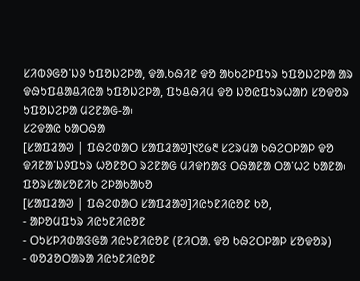ᱥᱤᱵᱽᱜᱚᱸᱡᱽ ᱩᱯᱚᱡᱮᱞᱟ, ᱫᱟᱹᱠᱷᱤᱱ ᱫᱚ ᱟᱠᱠᱮᱞᱯᱩᱨ ᱩᱯᱚᱡᱮᱞᱟ ᱟᱨ ᱫᱷᱩᱯᱪᱟᱪᱤᱭᱟ ᱩᱯᱚᱡᱮᱞᱟ, ᱯᱩᱪᱷᱤᱢ ᱫᱚ ᱡᱚᱭᱯᱩᱨᱦᱟᱴ ᱥᱚᱫᱚᱨ ᱩᱯᱚᱡᱮᱞᱟ ᱢᱮᱱᱟᱜ-ᱟ᱾
ᱥᱮᱫᱟᱭ ᱠᱟᱛᱷᱟ
[ᱥᱟᱯᱲᱟᱣ | ᱯᱷᱮᱰᱟᱛ ᱥᱟᱯᱲᱟᱣ]᱑᱗᱙᱓ ᱥᱮᱨᱢᱟ ᱠᱷᱮᱛᱞᱟᱞ ᱫᱚ ᱫᱤᱱᱟᱸᱡᱽᱯᱩᱨ ᱦᱚᱱᱚᱛ ᱨᱮᱱᱟᱜ ᱢᱤᱫᱴᱟᱝ ᱛᱷᱟᱱᱟ ᱛᱟᱸᱦᱮ ᱠᱟᱱᱟ᱾
ᱯᱚᱨᱥᱟᱥᱚᱱᱤᱠ ᱮᱞᱟᱠᱟᱠᱚ
[ᱥᱟᱯᱲᱟᱣ | ᱯᱷᱮᱰᱟᱛ ᱥᱟᱯᱲᱟᱣ]ᱤᱭᱩᱱᱤᱭᱚᱱ ᱠᱚ,
- ᱟᱞᱚᱢᱯᱩᱨ ᱤᱭᱩᱱᱤᱭᱚᱱ
- ᱛᱩᱥᱞᱤᱰᱟᱝᱜᱟ ᱤᱭᱩᱱᱤᱭᱚᱱ (ᱱᱤᱛᱟᱹ ᱫᱚ ᱠᱷᱮᱛᱞᱟᱞ ᱥᱚᱫᱚᱨ)
- ᱵᱚᱲᱚᱛᱟᱨᱟ ᱤᱭᱩᱱᱤᱭᱚᱱ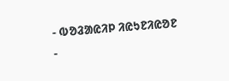- ᱵᱚᱲᱟᱭᱤᱞ ᱤᱭᱩᱱᱤᱭᱚᱱ
-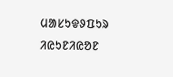ᱢᱟᱥᱩᱫᱽᱯᱩᱨ ᱤᱭᱩᱱᱤᱭᱚᱱ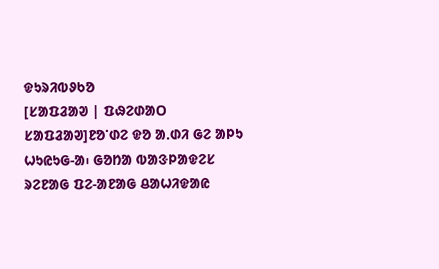ᱫᱩᱨᱤᱵᱽᱠᱚ
[ᱥᱟᱯᱲᱟᱣ | ᱯᱷᱮᱰᱟᱛ ᱥᱟᱯᱲᱟᱣ]ᱱᱚᱸᱰᱮ ᱫᱚ ᱟᱹᱰᱤ ᱜᱮ ᱟᱞᱩ ᱦᱩᱭᱩᱜ-ᱟ᱾ ᱜᱚᱴᱟ ᱵᱟᱝᱞᱟᱫᱮᱥ ᱨᱮᱱᱟᱜ ᱯᱮ-ᱟᱱᱟᱜ ᱪᱟᱦᱤᱫᱟᱭ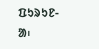ᱯᱩᱨᱩᱱ-ᱟ᱾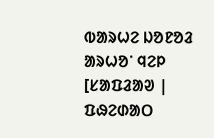ᱵᱟᱨᱦᱮ ᱡᱚᱱᱚᱲ
ᱟᱨᱦᱚᱸ ᱧᱮᱞ
[ᱥᱟᱯᱲᱟᱣ | ᱯᱷᱮᱰᱟᱛ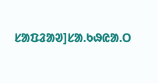ᱥᱟᱯᱲᱟᱣ]ᱥᱟ.ᱠᱷᱭᱟ.ᱛ